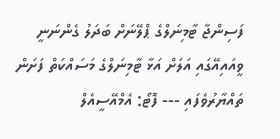ފަސިންޖާ ޓާމިނަލްގެ ޕްލޭނަށް ބަދަލު ގެންނަނީ
ވީއައިއޭގައި އަލަށް އަޅާ ޓާމިނަލްގެ މަސައްކަތް ފަށަން ތައްޔާރުވެފައި --- ފޮޓޯ: އެމްއޭސީއެލް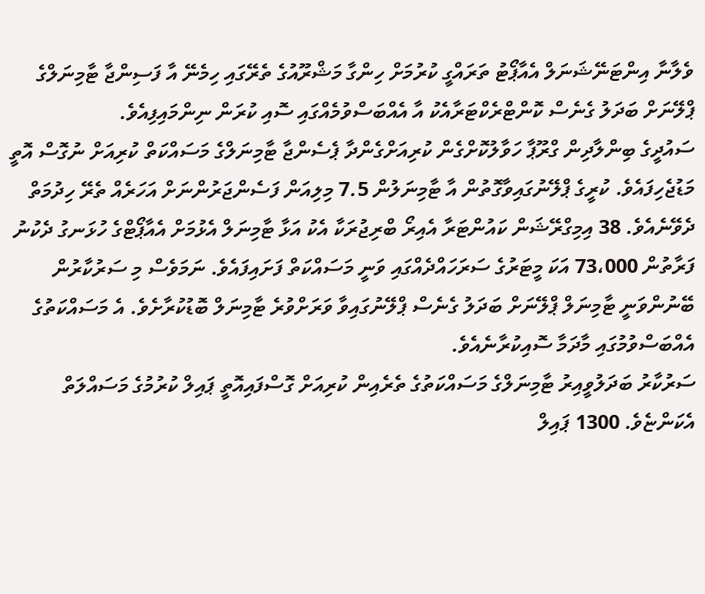ވެލާނާ އިންޓަނޭޝަނަލް އެއާޕޯޓު ތަރައްގީ ކުރުމަށް ހިންގާ މަޝްރޫއުގެ ތެރޭގައި ހިމެނޭ އާ ފަސިންޖާ ޓާމިނަލްގެ ޕްލޭނަށް ބަދަލު ގެނެސް ކޮންޓްރެކްޓަރާއެކު އާ އެއްބަސްވުމެއްގައި ސޮއި ކުރަން ނިންމައިފިއެވެ.
ސައުދީގެ ބިންލާދިން ގްރޫޕާ ހަވާލުކޮށްގެން ކުރިއަށްގެންދާ ޕެސެންޖާ ޓާމިނަލްގެ މަސައްކަތް ކުރިއަށް ނުގޮސް އޮތީ މަޑުޖެހިފައެވެ. ކުރީގެ ޕްލޭނުގައިވާގޮތުން އާ ޓާމިނަލުން 7.5 މިލިއަން ފަސެންޖަރުންނަށް އަހަރެއް ތެރޭ ހިދުމަތް ދެވޭނެއެވެ. 38 އިމިގްރޭޝަން ކައުންޓަރާ އެއިރޯ ބްރިޖުރަކާ އެކު އަޅާ ޓާމިނަލް އެޅުމަށް އެއާޕޯޓްގެ ހުޅަނގު ދެކުނު ފަރާތުން 73،000 އަކަ މީޓަރުގެ ސަރަހައްދެއްގައި ވަނީ މަސައްކަތް ފަށައިފައެވެ. ނަމަވެސް މި ސަރުކާރުން ބޭނުންވަނީ ޓާމިނަލް ޕްލޭނަށް ބަދަލު ގެނެސް ޕްލޭނުގައިވާ ވަރަށްވުރެ ޓާމިނަލް ބޮޑުކުރާށެވެ. އެ މަސައްކަތުގެ އެއްބަސްވުމުގައި މާދަމާ ސޮއިކުރާނެއެވެ.
ސަރުކާރު ބަދަލުވީއިރު ޓާމިނަލްގެ މަސައްކަތުގެ ތެރެއިން ކުރިއަށް ގޮސްފައިއޮތީ ޕައިލް ކުރުމުގެ މަސައްލަތް އެކަންޏެވެ. 1300 ޕައިލް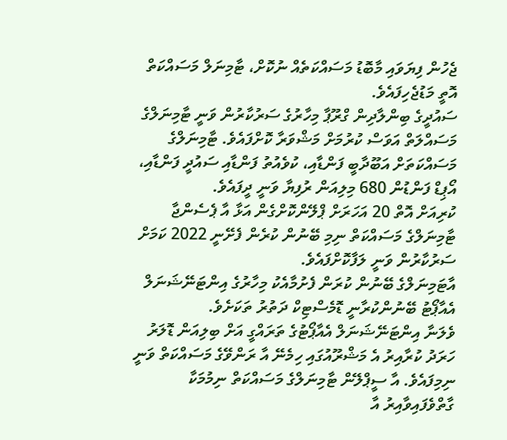ޖެހުން ފިޔަވައި މާބޮޑު މަސައްކަތެއް ނުކޮށް، ޓާމިނަލް މަސައްކަތް އޮތީ މަޑުޖެހިފައެވެ.
ސައުދީގެ ބިންލާދިން ގްރޫޕާ މިހާރުގެ ސަރުކާރުން ވަނީ ޓާމިނަލްގެ މަސައްލަތް އަވަސް ކުރުމަށް މަޝްވަރާ ކޮށްފައެވެ. ޓާމިނަލްގެ މަސައްކަތަށް އަބޫދާބީ ފަންޑާއި، ކުވެއުތު ފަންޑާއި ސައުދީ ފަންޑާއި، އޯޕިޑް ފަންޑުން 680 މިލިއަން ރުފިޔާ ވަނީ ދީފައެވެ.
ކުރިއަށް އޮތް 20 އަހަރަށް ޕްލޭންކޮށްގެން އަޅާ އާ ޕެސެންޖާ ޓާމިނަލްގެ މަސައްކަތް ނިމި ބޭނުން ކުރެން ފެށޭނީ 2022 ކަމަށް ސަރުކާރުން ވަނީ ލަފާކޮށްފައެވެ.
އާޓަމިނަލްގެ ބޭނުން ކުރަން ފެށުމާއެކު މިހާރުގެ އިންޓަނޭޝަނަލް އެއާޕޯޓު ބޭނުންކުރާނީ ޑޮމެސްޓިކް ދަތުރު ތަކަށެވެ.
ވެލަނާ އިންޓަނޭޝަނަލް އެއާޕޯޓުގެ ތަރައްގީ އަށް ބިލިއަން ޑޮލަރު ހަރަދު ކުރާއިރު އެ މަޝްރޫއުގައި ހިމެނޭ އާ ރަންވޭގެ މަސައްކަތް ވަނީ ނިމިފައެވެ. އާ ސީޕްލޭން ޓާމިނަލްގެ މަސައްކަތް ނިމުމަކާ ގާތްވެފައިވާއިރު އާ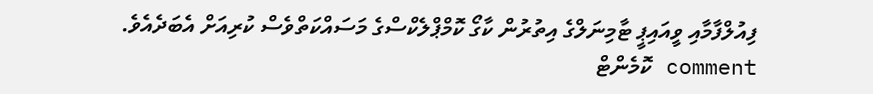ފިއުލްފާމާއި ވީއައިޕީ ޓާމިނަލްގެ އިތުރުން ކާގޯ ކޮމްޕްލެކްސްގެ މަސައްކަތްވެސް ކުރިއަށް އެބަދެއެވެ.
comment ކޮމެންޓް